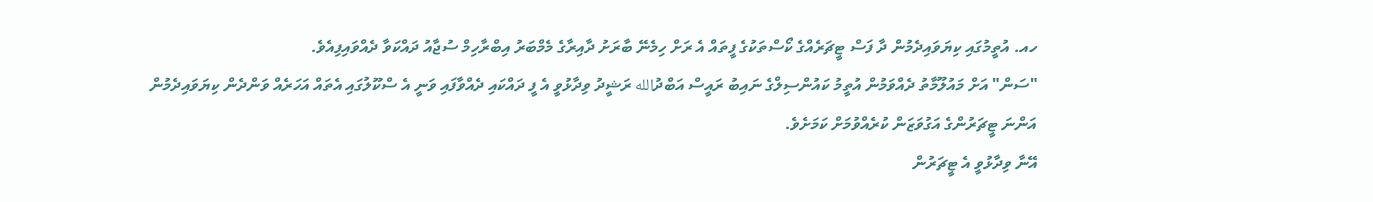ހއ. އުތީމުގައި ކިޔަވައިދެމުން ދާ ފަސް ޓީޗަރެއްގެ ކޯސްތަކުގެ ފީތައް އެ ރަށް ހިމެނޭ ބާރަށު ދާއިރާގެ މެމްބަރު އިބްރާހިމް ސުޖާއު ދައްކަވާ ދެއްވައިފިއެވެ.
"ސަން" އަށް މައުލޫމާތު ދެއްވަމުން އުތީމު ކައުންސިލްގެ ނައިބު ރައީސް އަބްދުالله ރަޝީދު ވިދާޅުވީ އެ ފީ ދައްކައި ދެއްވާފައި ވަނީ އެ ސްކޫލުގައި އެތައް އަހަރެއް ވަންދެން ކިޔަވައިދެމުން އަންނަ ޓީޗަރުންގެ އަގުވަޒަން ކުރެއްވުމަށް ކަމަށެވެ.
އޭނާ ވިދާޅުވީ އެ ޓީޗަރުން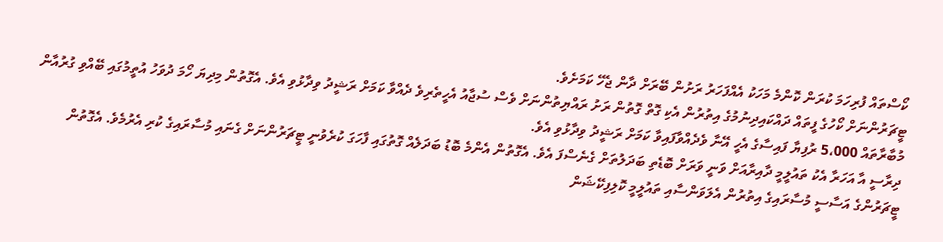ކޯސްތައް ފުރިހަމަ ކުރަން ކޮންމެ މަހަކު އެއްފަހަރު ރަށުން ބޭރަށް ދާން ޖެހޭ ކަމަށެވެ.
ޓީޗަރުންނަށް ކޯހުގެ ފީތައް ދައްކައިދިނުމުގެ އިތުރުން އެކި ގޮތް ގޮތުން ރަށު ރައްޔިތުންނަށް ވެސް ސުޖާއު އެހީތެރިވެ ދެއްވާ ކަމަށް ރަޝީދު ވިދާޅުވި އެވެ. އެގޮތުން މިދިޔަ ހޯމަ ދުވަހު އުތީމުގައި ބޭއްވި ގުރުއާން މުބާރާތައް 5،000 ރުފިޔާ ފައިސާގެ އެހީ އޭނާ ވެދެއްވާފައިވާ ކަމަށް ރަޝީދު ވިދާޅުވި އެވެ.
ދިރާސީ އާ އަހަރާ އެކު ތައުލީމީ ދާއިރާއަށް ވަނީ ވަރަށް ބޮޑެތި ބަދަލުތަށް ގެނެސްފަ އެވެ. އެގޮތުން އެންމެ ބޮޑު ބަދަލެއް ގޮތުގައި ފާހަގަ ކުރެވުނީ ޓީޗަރުންނަށް ގެނައި މުސާރައިގެ ކުރި އެރުމެވެ. އެގޮތުން ޓީޗަރުންގެ އަސާސީ މުސާރައިގެ އިތުރުން އެލަވަންސާއި ތައުލީމީ ކޮލިފިކޭޝަން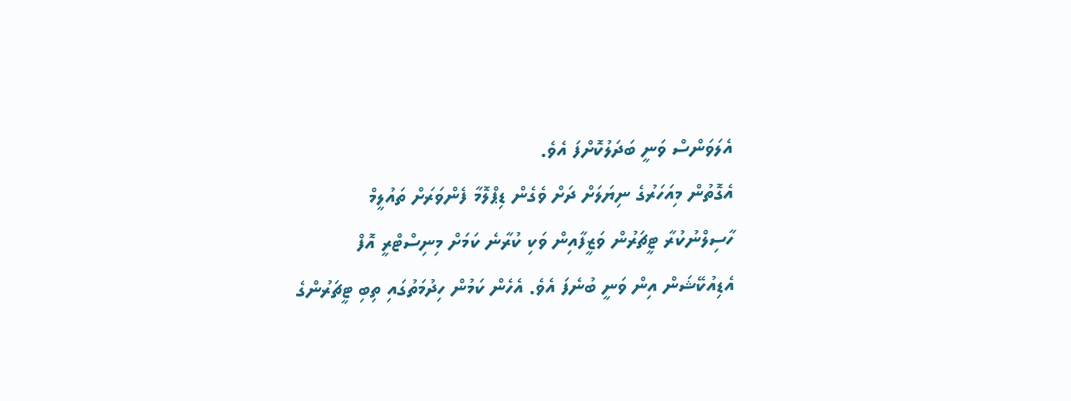އެލަވަންސް ވަނީ ބަދަލުކޮށްފަ އެވެ.
އެގޮތުން މިއަހަރުގެ ނިޔަލަށް ދަށް ވެގެން ޑިޕްލޮމާ ފެންވަރަށް ތައުލީމް ހާސިލްނުކުރާ ޓީޗަރުން ވަޒީފާއިން ވަކި ކުރާނެ ކަމަށް މިނިސްޓްރީ އޮފް އެޑިއުކޭޝަން އިން ވަނީ ބުނެފަ އެވެ. އެހެން ކަމުން ހިދުމަތުގައި ތިބި ޓީޗަރުންގެ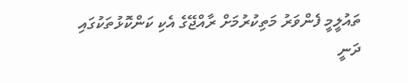ތައުލީމީ ފެންވަރު މަތިކުރުމަށް ރާއްޖޭގެ އެކި ކަންކޮޅުތަކުގައި ދަނީ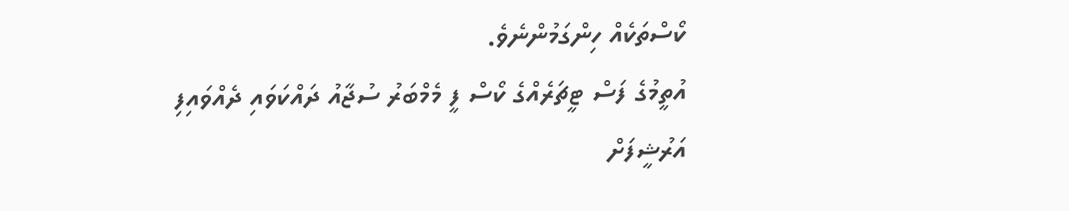ކޯސްތަކެއް ހިންގަމުންނެވެ.
އުތީމުގެ ފަސް ޓީޗަރެއްގެ ކޯސް ފީ މެމްބަރު ސުޖާއު ދައްކަވައި ދެއްވައިފި
އަރުޝީފަށް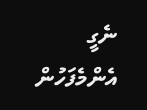ނެގީ
އެންމެފަހުން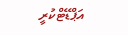އަޕްޑޭޓްކުރީ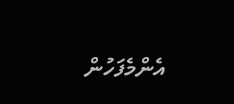އެންމެފަހުން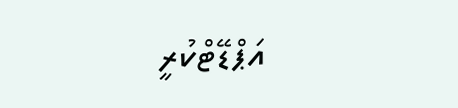އަޕްޑޭޓްކުރީ